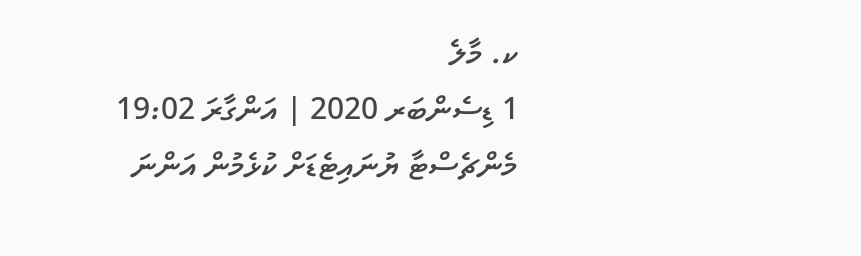ކ. މާލެ
1 ޑިސެންބަރ 2020 | އަންގާރަ 19:02
މެންޗެސްޓާ ޔުނައިޓެޑަށް ކުޅެމުން އަންނަ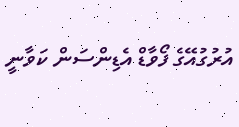އުރުގުއޭގެ ފޯވާޑް އެޑިންސަން ކަވާނީ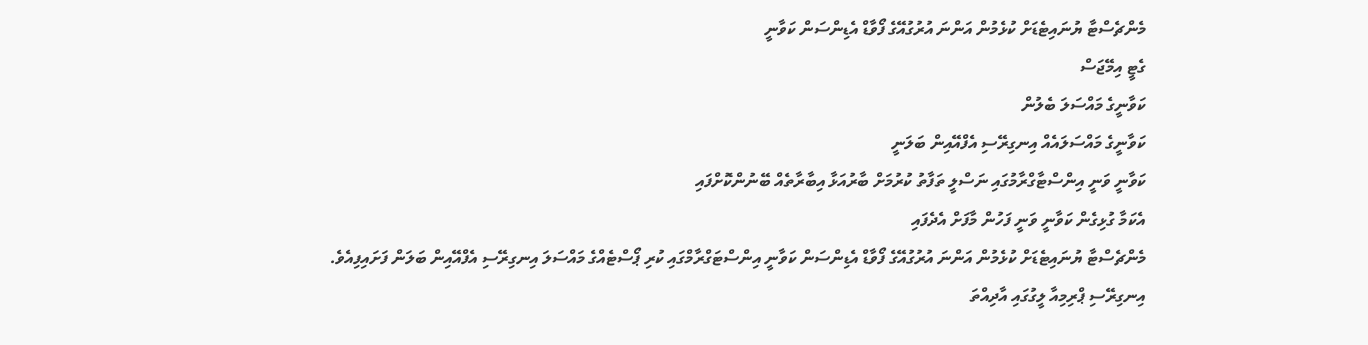މެންޗެސްޓާ ޔުނައިޓެޑަށް ކުޅެމުން އަންނަ އުރުގުއޭގެ ފޯވާޑް އެޑިންސަން ކަވާނީ
ގެޓީ އިމޭޖަސް
ކަވާނީގެ މައްސަލަ ބެލުން
ކަވާނީގެ މައްސަލައެއް އިނގިރޭސި އެފްއޭއިން ބަލަނީ
ކަވާނީ ވަނީ އިންސްޓާގްރާމުގައި ނަސްލީ ތަފާތު ކުރުމަށް ބާރުއަޅާ އިބާރާތެއް ބޭނުންކޮށްފައި
އެކަމާ ގުޅިގެން ކަވާނީ ވަނީ ފަހުން މާފަށް އެދެފައި
މެންޗެސްޓާ ޔުނައިޓެޑަށް ކުޅެމުން އަންނަ އުރުގުއޭގެ ފޯވާޑް އެޑިންސަން ކަވާނީ އިންސްޓަގްރާމްގައި ކުރި ޕޯސްޓެއްގެ މައްސަލަ އިނގިރޭސި އެފްއޭއިން ބަލަން ފަށައިފިއެވެ.
އިނގިރޭސި ޕްރިމިއާ ލީގުގައި އާދިއްތަ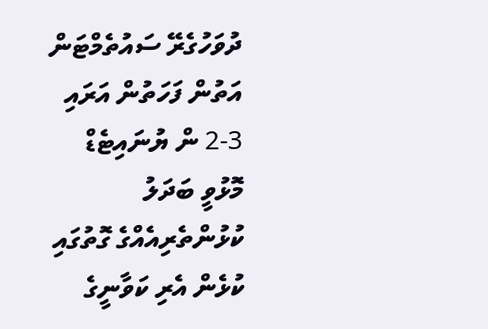ދުވަހުގެރޭ ސައުތެމްޓަން އަތުން ފަހަތުން އަރައި 3-2 ން ޔުނައިޓެޑް މޮޅުވީ ބަދަލު ކުޅުންތެރިއެއްގެ ގޮތުގައި ކުޅެން އެރި ކަވާނީގެ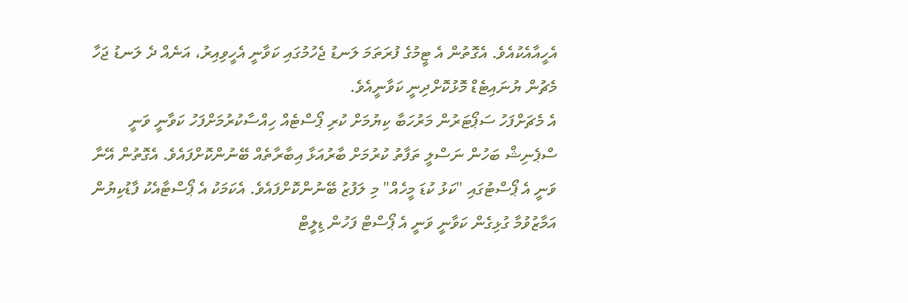އެހީއާއެކުއެވެ. އެގޮތުން އެ ޓީމުގެ ފުރަތަމަ ލަނޑު ޖެހުމުގައި ކަވާނީ އެހީވިއިރު، އަނެއް ދެ ލަނޑު ޖަހާ މެޗުން ޔުނައިޓެޑް މޮޅުކޮށްދިނީ ކަވާނީއެވެ.
އެ މެޗަށްފަހު ސަޕޯޓަރުން މަރުހަބާ ކިޔުމަށް ކުރި ޕޯސްޓެއް ހިއްސާކުރުމަށްފަހު ކަވާނީ ވަނީ ސްޕެނިޝް ބަހުން ނަސްލީ ތަފާތު ކުރުމަށް ބާރުއަޅާ އިބާރާތެއް ބޭނުންކޮށްފައެވެ. އެގޮތުން އޭނާ ވަނީ އެ ޕޯސްޓުގައި "ކަޅު ކުޑަ މީހެއް" މި ލަފުޒު ބޭނުންކޮށްފައެވެ. އެކަމަކު އެ ޕޯސްޓާއެކު ފާޑުކިޔުން އަމާޒުވުމާ ގުޅިގެން ކަވާނީ ވަނީ އެ ޕޯސްޓް ފަހުން ޑިލީޓް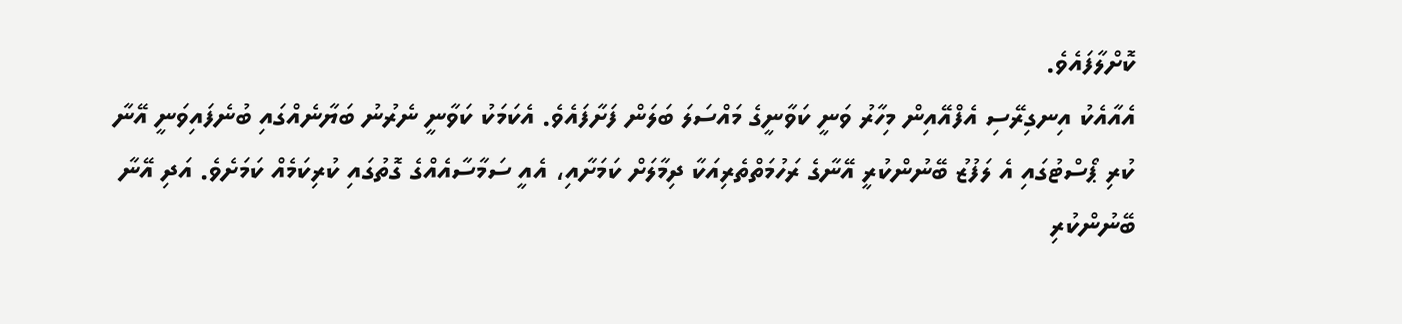ކޮށްލާފައެވެ.
އެއާއެކު އިނގިރޭސި އެފްއޭއިން މިހާރު ވަނީ ކަވާނީގެ މައްސަލަ ބަލަން ފަށާފައެވެ. އެކަމަކު ކަވާނީ ނެރުނު ބަޔާނެއްގައި ބުނެފައިވަނީ އޭނާ ކުރި ޕޯސްޓުގައި އެ ލަފުޒު ބޭނުންކުރީ އޭނާގެ ރަހުމަތްތެރިއަކާ ދިމާލަށް ކަމަށާއި، އެއީ ސަމާސާއެއްގެ ގޮތުގައި ކުރިކަމެއް ކަމަށެވެ. އަދި އޭނާ ބޭނުންކުރި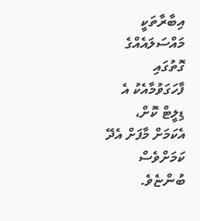އިބާރާތަކީ މައްސަލައެއްގެ ގޮތުގައި ފާހަގަވުމާއެކު އެ ޑިލީޓް ކޮށް، އެކަމަށް މާފަށް އެދޭ ކަމަށްވެސް ބުންޏެވެ.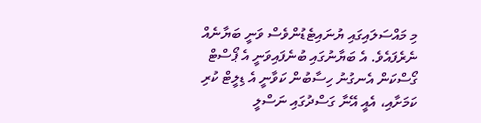މި މައްސަލައިގައި ޔުނައިޓެޑުންވެސް ވަނީ ބަޔާނެއް ނެރެފައެވެ. އެ ބަޔާނުގައި ބުނެފައިވަނީ އެ ޕޯސްޓް ގޯސްކަން އެނގުނު ހިސާބުން ކަވާނީ އެ ޑިލީޓް ކުރި ކަމަށާއި، އެއީ އޭނާ ގަސްދުގައި ނަސްލީ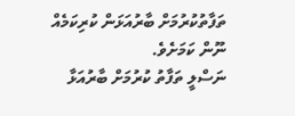ތަފާތުކުރުމަށް ބާރުއަޅަން ކުރިކަމެއް ނޫން ކަމަށެވެ.
ނަސްލީ ތަފާތު ކުރުމަށް ބާރުއަޅާ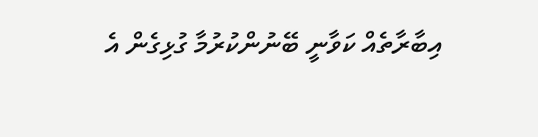އިބާރާތެއް ކަވާނީ ބޭނުންކުރުމާ ގުޅިގެން އެ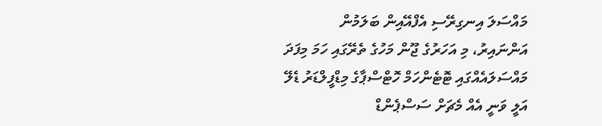މައްސަލަ އިނގިރޭސި އެފްއޭއިން ބަލަމުން އަންނައިރު، މި އަހަރުގެ ޖޫން މަހުގެ ތެރޭގައި ހަމަ މިފަދަ މައްސަލައެއްގައި ޓޮޓެންހަމް ހޮޓްސްޕާގެ މިޑްފީލްޑަރު ޑެލޭ އަލީ ވަނީ އެއް މެޗަށް ސަސްޕެންޑް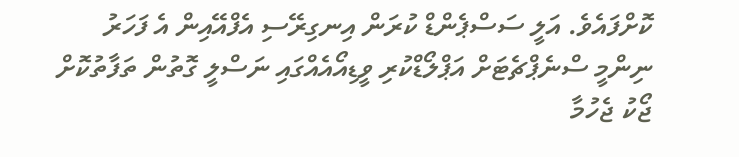ކޮށްފައެވެ. އަލީ ސަސްޕެންޑް ކުރަން އިނގިރޭސި އެފްއޭއިން އެ ފަހަރު ނިންމީ ސްނެޕްޗެޓަށް އަޕްލޯޑްކުރި ވީޑިއޯއެއްގައި ނަސްލީ ގޮތުން ތަފާތުކޮށް ޖޯކު ޖެހުމާ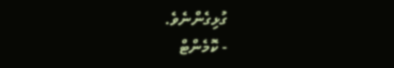ގުޅިގެންނެވެ.
- ކޮމެންޓް